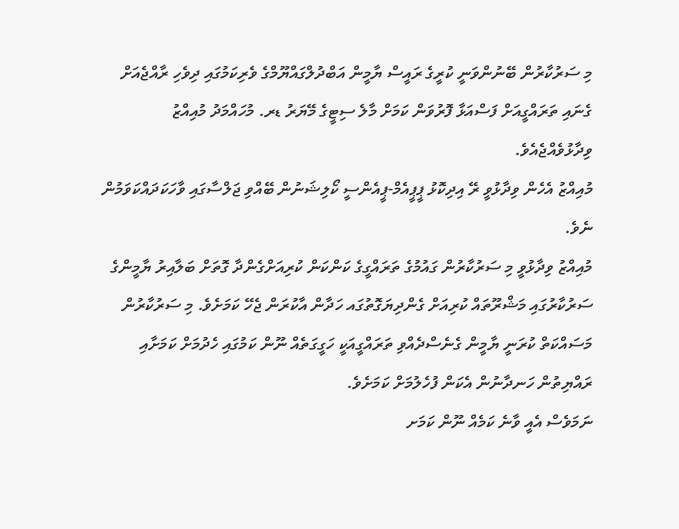މި ސަރުކާރުން ބޭނުންވަނީ ކުރީގެ ރައީސް ޔާމީން އަބްދުލްގައްޔޫމްގެ ވެރިކަމުގައި ދިވެހި ރާއްޖެއަށް ގެނައި ތަރައްގީއަށް ފަސްއަޅާ ފޮރުވަން ކަމަށް މާލެ ސިޓީގެ މޭޔަރު ޑރ. މުހައްމަދު މުއިއްޒު ވިދާޅުވެއްޖެއެވެ.
މުއިއްޒު އެހެން ވިދާޅުވީ ރޭ އިދިކޮޅު ޕީޕީއެމް-ޕީއެންސީ ކޯލިޝަނުން ބޭއްވި ޖަލްސާގައި ވާހަކަދައްކަވަމުން ނެވެ.
މުއިއްޒު ވިދާޅުވީ މި ސަރުކާރުން ގައުމުގެ ތަރައްގީގެ ކަންކަން ކުރިއަށްގެންދާ ގޮތަށް ބަލާއިރު ޔާމީންގެ ސަރުކާރުގައި މަޝްރޫތައް ކުރިއަށް ގެންދިޔަގޮތުގައ ހަދާން އާކުރަން ޖެހޭ ކަމަށެވެ. މި ސަރުކާރުން މަސައްކަތް ކުރަނީ ޔާމީން ގެނެސްދެއްވި ތަރައްގީއަކީ ހަގީގަތެއް ނޫން ކަމުގައި ހެދުމަށް ކަމަށާއި ރައްޔިތުން ހަނދާނުން އެކަން ފުހެލުމަށް ކަމަށެވެ.
ނަމަވެސް އެއީ ވާނެ ކަމެއް ނޫން ކަމަށ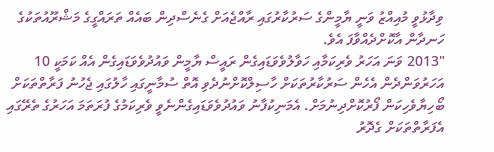ވިދާޅުވީ މުއިއްޒު ވަނީ ޔާމީންގެ ސަރުކާރުގައި ރާއްޖެއަށް ގެނެސްދިން ބައެއް ތަރައްގީގެ މަޝްރޫއުތަކުގެ ހަނދާން އާކޮށްދެއްވާފަ އެވެ.
"2013 ވަނަ އަހަރު ވެރިކަމާއި ހަވާލުވެވަޑައިގެން ރައީސް ޔާމީން ވައުދުވެވަޑައިގެން އެއް ކަމަކީ 10 އަހަރުވަންދެން އެހެން ސަރުކާރުތަކަށް ހާސިލްކޮށްނުދެވި އޮތް ސުމާނީގައި ހާލުގައި ޖެހުނު ފަރާތްތަކަށް ބޯހިޔާވެހިކަން ފޯރުކޮށްދިނުމަށް. އެމަނިކުފާނު ވައުދުވެވަޑައިގެންނެވީ ވެރިކަމުގެ ފުރަތަމަ އަހަރުގެ ތެރޭގައި އެފަރާތްތަކަށް ގެދޮރު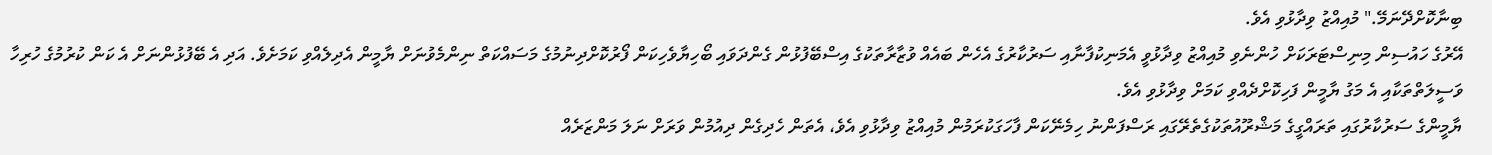ބިނާކޮށްދޭނަމޭ." މުއިއްޒު ވިދާޅުވި އެވެ.
އޭރުގެ ހައުސިން މިނިސްޓަރަކަށް ހުންނެވި މުއިއްޒު ވިދާޅުވީ އެމަނިކުފާނާއި ސަރުކާރުގެ އެހެން ބައެއް ވުޒާރާތަކުގެ އިސްބޭފުޅުން ގެންދަވައި ބޯހިޔާވެހިކަން ފޯރުކޮށްދިނުމުގެ މަސައްކަތް ނިންމެވުނަށް ޔާމީން އެދިލެއްވި ކަމަށެވެ. އަދި އެ ބޭފުޅުންނަށް އެ ކަން ކުރުމުގެ ހުރިހާ ވަސީލަތްތަކާއި އެ މަގު ޔާމީން ފަހިކޮށްދެއްވި ކަމަށް ވިދާޅުވި އެވެ.
ޔާމީންގެ ސަރުކާރުގައި ތަރައްގީގެ މަޝްރޫއުތަކުގެތެރޭގައި ރަސްފަންނު ހިމެނޭކަން ފާހަގަކުރަމުން މުއިއްޒު ވިދާޅުވި އެވެ، އެތަން ހެދިގެން ދިއުމުން ވަރަށް ނަލަ މަންޒަރެއް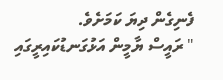ފެނިގެން ދިޔަ ކަމަށެވެ.
" ރައީސް ޔާމީން އަޅުގަނޑުކައިރީގައި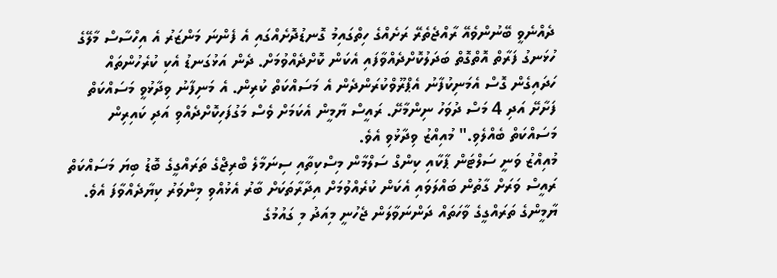ދެއްނެވީ ބޭނުންވެއޭ ރާއްޖެތެރޭ ރަށެއްގެ ހިތްގައިމު ގޮނޑުދޮށެއްގައި އެ ފެންނަ މަންޒަރު އެ އިހްސާސް މާލޭގެ ހުޅަނގު ފަރާތް އޮތްގޮތް ބަދަލުކޮށްދެއްވާފައި އެކަން ކޮށްދެއްވުމަށް. ދެން އަޅުގަނޑު އެކި ކުރެހުންތައް ހަދައިގެން ގޮސް އެމަނިކުފާނު އެޕްރޫވްކުރަންދެން އެ މަސައްކަތް ކުރިން. އެ މަނިފާނު ވިދާޅުވީ މަސައްކަތް ފަށާށޭ އަދި 4 މަސް ދުވަހު ނިންމާށޭ. ރައީސް ޔާމީން އެކަމަށް ވެސް މަގުފަހިކޮށްދެއްވި އަދި ކައިރިން މަސައްކަތް ބެއްލެވި." މުއިއްޒު ވިދާޅުވި އެވެ.
މުއިއްޒު ވަނީ ސަލްޓަން ޕާކާއި ކިންގް ސަލްމާން މިސްކިތާއި ސިނަމާލެ ބްރިޖްގެ ތަރައްގީގެ ބޮޑު ބިޔަ މަސައްކަތް ރައީސް ވަރަށް ގާތުން ބައްލަވައި އެކަން ކުރެއްވުމަށް އިދާރާތަކަށް ބާރު އެޅުއްވި މިންވަރު ކިޔާދެއްވާފަ އެވެ.
ޔާމީންގެ ތަރައްގީގެ ވާހަތައް ދަންނަވާލަން ޖެހުނީ މިއަދު މި ގައުމުގެ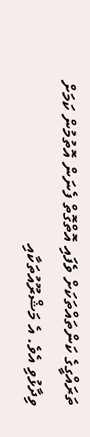ތަރައްގީގެ ކަންތައްތަކަށް ވެފައި އޮތްގޮތް ފެނަން އޮތުމުން ކަމަށް ވިދާޅުވި އެވެ. އެ މަޝްރޫއުތަކާއި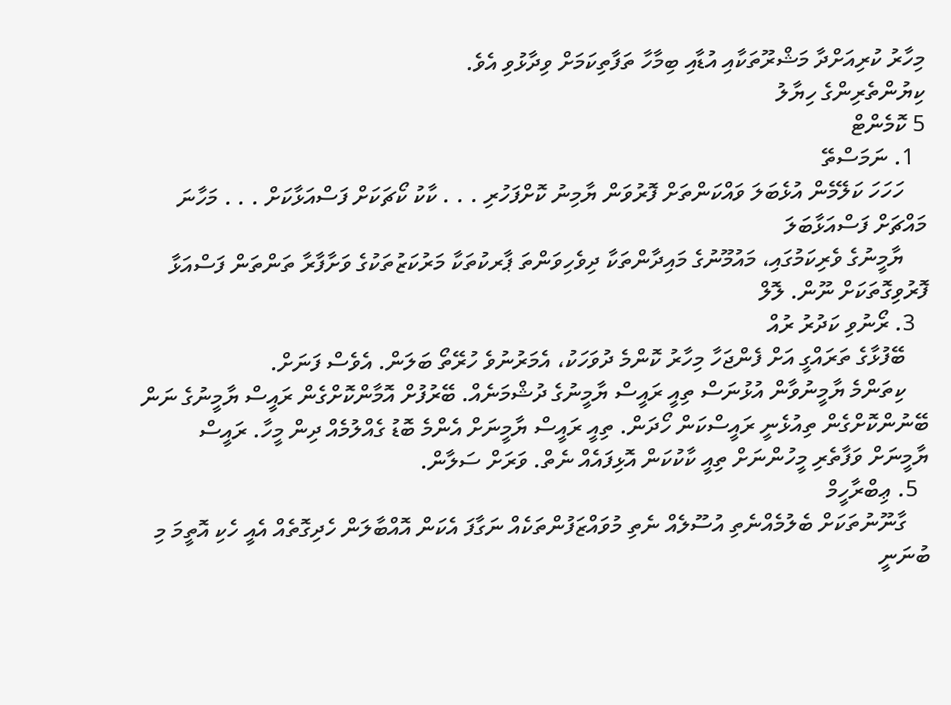މިހާރު ކުރިއަށްދާ މަޝްރޫތަކާއި އުޑާއި ބިމާހާ ތަފާތިކަމަށް ވިދާޅުވި އެވެ.
ކިޔުންތެރިންގެ ހިޔާލު
5 ކޮމެންޓް
  1. ނަމަސްތޭ
    ހަހަހަ ކަލޭމެން އުޅެބަލަ ވައްކަންތަށް ފޮރުވަން ޔާމިނު ކޮށްފަހުރި . . . ކާކު ކޯޗަކަށް ފަސްއަޅާކަށް . . . މަހާނަ މައްޗަށް ފަސްއަޅާބަލަ
    ޔާމީނުގެ ވެރިކަމުގައި، މައުމޫނުގެ މައިދާންތަކާ ދިވެހިވަންތަ ޕާރކުތަކާ މަރުކަޒުތަކުގެ ވަށާފާރާ ތަންތަން ފަސްއަޅާ ފޮރުވިގޮތަކަށް ނޫން. ލޮލް
  3. ރޯނުވި ކަދުރު ރުއް
    ބޭފުޅާގެ ތަރައްގީ އަށް ފެންޖަހާ މިހާރު ކޮންމެ ދުވަހަކު، އެމަރުނުވެ ހުރޭތޯ ބަލަން. އެވެސް ފަނަށް.
    ކިތަންމެ ޔާމީނުވާން އުޅުނަސް ތިއީ ރައީސް ޔާމީނުގެ ދުޝްމަނެއް. ބޭރުފުށް އޮމާންކޮށްގެން ރައީސް ޔާމީނުގެ ނަން ބޭނުންކޮށްގެން ތިއުޅެނީ ރައީސްކަން ހޯދަން. ތިއީ ރައީސް ޔާމީނަށް އެންމެ ބޮޑު ގެއްލުމެއް ދިން މީހާ. ރައީސް ޔާމީނަށް ވަފާތެރި މީހުންނަށް ތިއީ ކާކުކަން އޮޅިފައެއް ނެތް. ވަރަށް ސަލާން.
  5. ޢިބްރާހީމް
    ގާނޫނުތަކަށް ބެލުމެއްނެތި އުސޫލެއް ނެތި މުވައްޒަފުންތަކެއް ނަގާފަ އެކަން އޮއްބާލަން ހެދިގޮތެއް އެއީ ހެކި އޮތީމަ މި ބުނަނީ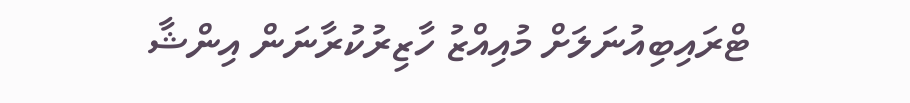ޓްރައިބިއުނަލަށް މުއިއްޒު ހާޒިރުކުރާނަން އިންޝާ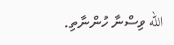الله ވިސްނާ ހުންނާތި.